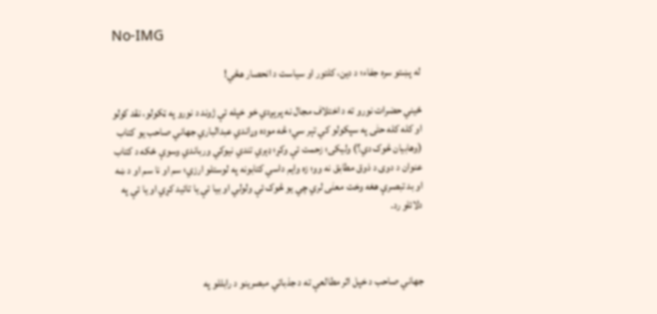No-IMG

له پښتو سره جفاء؛ د دین، کلتور او سیاست د انحصار هڅي!

ځیني حضرات نورو ته د اختلاف مجال نه پرېږدي خو خپله ئې ژوند د نورو په ټکولو، نقد کولو او کله کله حتٰی په سپکولو کي تېر سي؛ څه موده وړاندي عبدالباري جهاني صاحب یو کتاب (وهابیان څوک دي؟) ولیکی؛ زحمت ئې وکړ؛ ډېري تندي نیوکي ورباندي وسوې ځکه د کتاب عنوان د دوی د ذوق مطابق نه وو؛ زه وایم داسي کتابونه په لوستلو ارزي؛ سم او نا سم او د ښه او بد تبصرې هغه وخت معنٰی لري چي یو څوک ئې ولولي او بیا ئې یا تائید کړي او یا ئې په دلائلو رد.



جهاني صاحب د خپل اثر مطالعې ته د جذباتي مبصرینو د رابللو په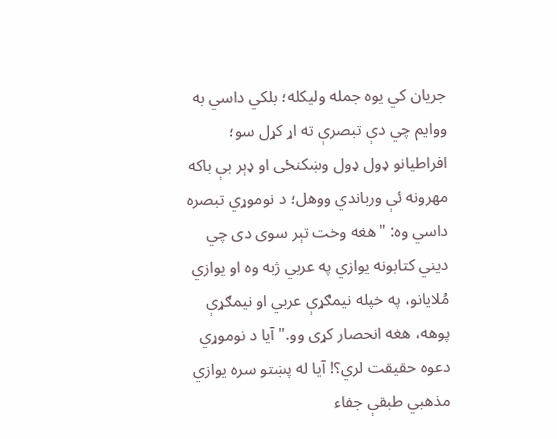جریان کي یوه جمله ولیکله؛ بلکي داسي به ووایم چي دې تبصرې ته اړ کړل سو؛ افراطيانو ډول ډول وښکنځی او ډېر بې باکه مهرونه ئې ورباندي ووهل؛ د نوموړي تبصره داسي وه: "هغه وخت تېر سوی دی چي دیني کتابونه یوازي په عربي ژبه وه او یوازي مُلایانو، په خپله نیمګړې عربي او نیمګړې پوهه، هغه انحصار کړی وو." آیا د نوموړي دعوه حقیقت لري؟! آیا له پښتو سره یوازي مذهبي طبقې جفاء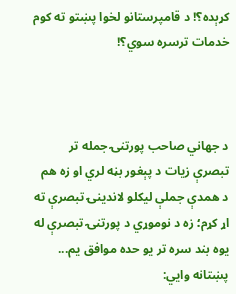کړېده؟! د قامپرستانو لخوا پښتو ته کوم خدمات ترسره سوي؟!



د جهاني صاحب پورتنۍ جمله تر تبصرې زیات د پېغور بڼه لري او زه هم د همدې جملې لیکلو لاندینۍ تبصرې ته اړ کړم؛ زه د نوموړي د پورتنۍ تبصرې له یوه بند سره تر یو حده موافق یم... پښتانه وایي: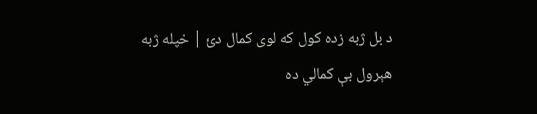د بل ژبه زده کول که لوی کمال دئ | خپله ژبه هېرول بې کمالي ده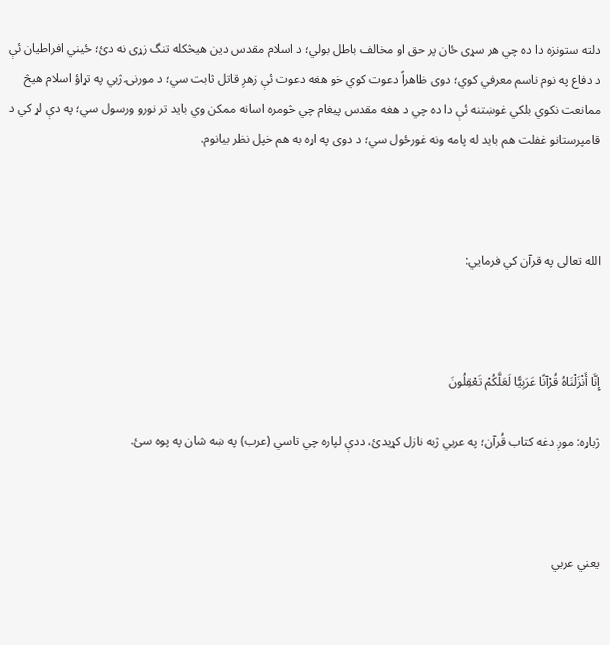دلته ستونزه دا ده چي هر سړی ځان پر حق او مخالف باطل بولي؛ د اسلام مقدس دین هیڅکله تنگ زړی نه دئ؛ ځیني افراطیان ئې د دفاع په نوم ناسم معرفي کوي؛ دوی ظاهراً دعوت کوي خو هغه دعوت ئې زهرِ قاتل ثابت سي؛ د مورنۍ ژبي په تړاؤ اسلام هیڅ ممانعت نکوي بلکي غوښتنه ئې دا ده چي د هغه مقدس پیغام چي څومره اسانه ممکن وي باید تر نورو ورسول سي؛ په دې لړ کي د قامپرستانو غفلت هم باید له پامه ونه غورځول سي؛ د دوی په اړه به هم خپل نظر بیانوم.



الله تعالی په قرآن کي فرمایي:



إِنَّا أَنْزَلْنَاهُ قُرْآنًا عَرَبِيًّا لَعَلَّكُمْ تَعْقِلُونَ

ژباړه: موږ دغه کتاب قُرآن؛ په عربي ژبه نازل کړيدئ، ددې لپاره چي تاسي (عرب) په ښه شان په پوه سئ.



يعني عربي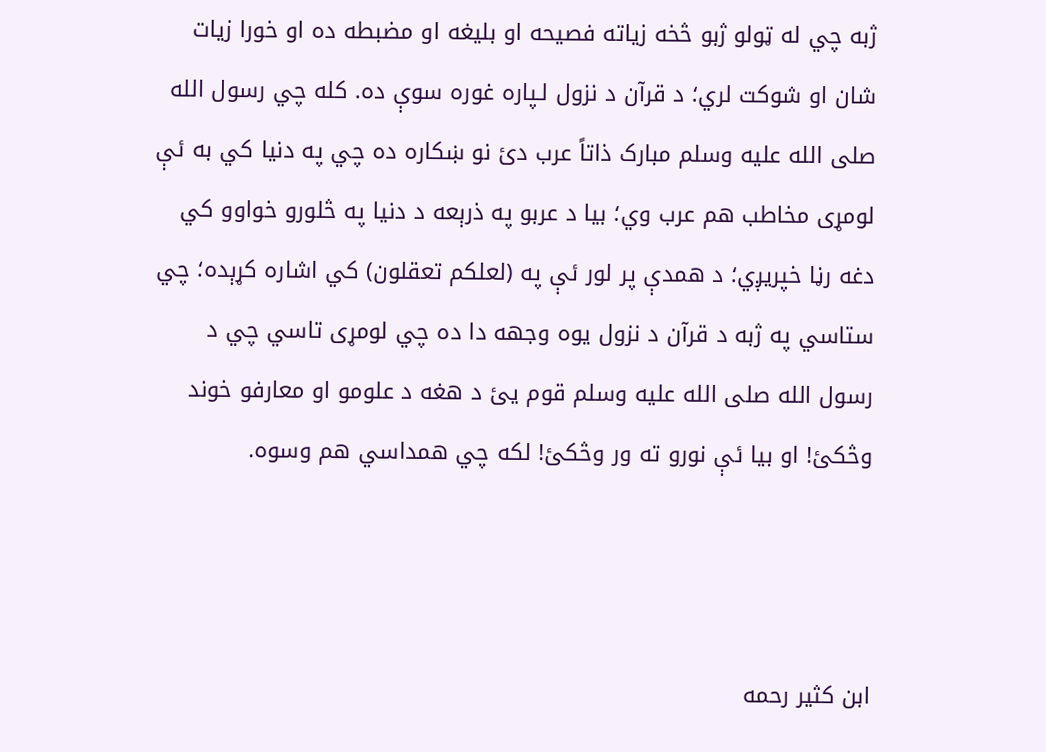ژبه چي له ټولو ژبو څخه زياته فصيحه او بليغه او مضبطه ده او خورا زيات شان او شوکت لري؛ د قرآن د نزول لـپاره غوره سوې ده. کله چي رسول الله صلى الله عليه وسلم مبارک ذاتاً عرب دئ نو ښکاره ده چي په دنيا کي به ئې لومړی مخاطب هم عرب وي؛ بيا د عربو په ذرېعه د دنيا په څلورو خواوو کي دغه رڼا خپریږي؛ د همدې پر لور ئې په (لعلکم تعقلون) کي اشاره کړېده؛ چي ستاسي په ژبه د قرآن د نزول يوه وجهه دا ده چي لومړى تاسي چي د رسول الله صلى الله عليه وسلم قوم يئ د هغه د علومو او معارفو خوند وڅکئ! او بيا ئې نورو ته ور وڅکئ! لکه چي همداسي هم وسوه.



ابن کثير رحمه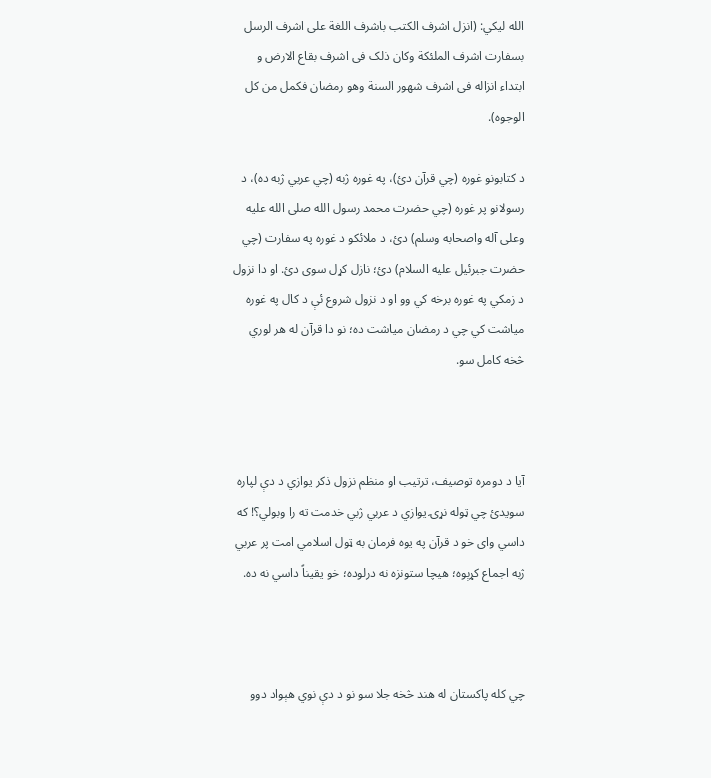الله ليکي: (انزل اشرف الکتب باشرف اللغة على اشرف الرسل بسفارت اشرف الملئکة وکان ذلک فى اشرف بقاع الارض و ابتداء انزاله فى اشرف شهور السنة وهو رمضان فکمل من کل الوجوه).

د کتابونو غوره (چي قرآن دئ)، په غوره ژبه (چي عربي ژبه ده)، د رسولانو پر غوره (چي حضرت محمد رسول الله صلى الله عليه وعلى آله واصحابه وسلم) دئ، د ملائکو د غوره په سفارت (چي حضرت جبرئيل عليه السلام) دئ؛ نازل کړل سوى دئ. او دا نزول د زمکي په غوره برخه کي وو او د نزول شروع ئې د کال په غوره مياشت کي چي د رمضان مياشت ده؛ نو دا قرآن له هر لوري څخه کامل سو.



آیا د دومره توصیف، ترتیب او منظم نزول ذکر یوازي د دې لپاره سویدئ چي ټوله نړۍ یوازي د عربي ژبي خدمت ته را وبولي؟! که داسي وای خو د قرآن په یوه فرمان به ټول اسلامي امت پر عربي ژبه اجماع کړېوه؛ هیچا ستونزه نه درلوده؛ خو یقیناً داسي نه ده.



چي کله پاکستان له هند څخه جلا سو نو د دې نوي هېواد دوو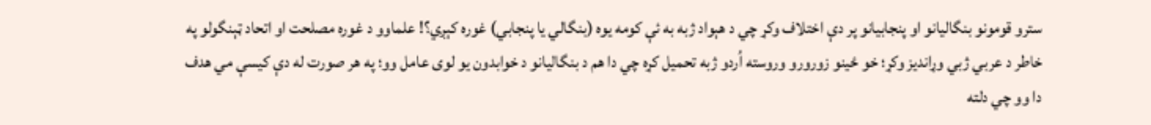سترو قومونو بنگالیانو او پنجابیانو پر دې اختلاف وکړ چي د هېواد ژبه به ئې کومه یوه (بنگالي یا پنجابي) غوره کېږي؟! علماوو د غوره مصلحت او اتحاد ټېنگولو په خاطر د عربي ژبي وړاندیز وکړ؛ خو ځینو زورورو وروسته اُردو ژبه تحمیل کړه چي دا هم د بنگالیانو د خوابدون یو لوی عامل وو؛ په هر صورت له دې کیسې مي هدف دا وو چي دلته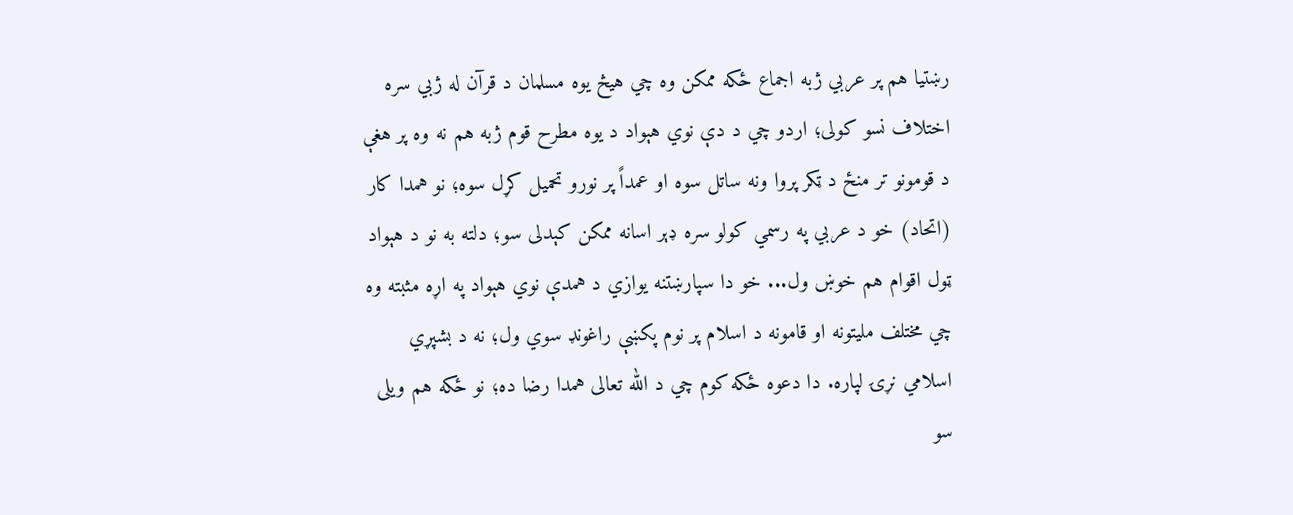رښتیا هم پر عربي ژبه اجماع ځکه ممکن وه چي هیڅ یوه مسلمان د قرآن له ژبي سره اختلاف نسو کولی؛ اردو چي د دې نوي هېواد د یوه مطرح قوم ژبه هم نه وه پر هغې د قومونو تر منځ د ټکر پروا ونه ساتل سوه او عمداً پر نورو تحمیل کړل سوه؛ نو همدا کار (اتحاد) خو د عربي په رسمي کولو سره ډېر اسانه ممکن کېدلی سو؛ دلته به نو د هېواد ټول اقوام هم خوښ ول... خو دا سپارښتنه یوازي د همدې نوي هېواد په اړه مثبته وه چي مختلف ملیتونه او قامونه د اسلام پر نوم پکښې راغونډ سوي ول؛ نه د بشپړي اسلامي نړۍ لپاره. دا دعوه ځکه کوم چي د الله تعالی همدا رضا ده؛ نو ځکه هم ویلی سو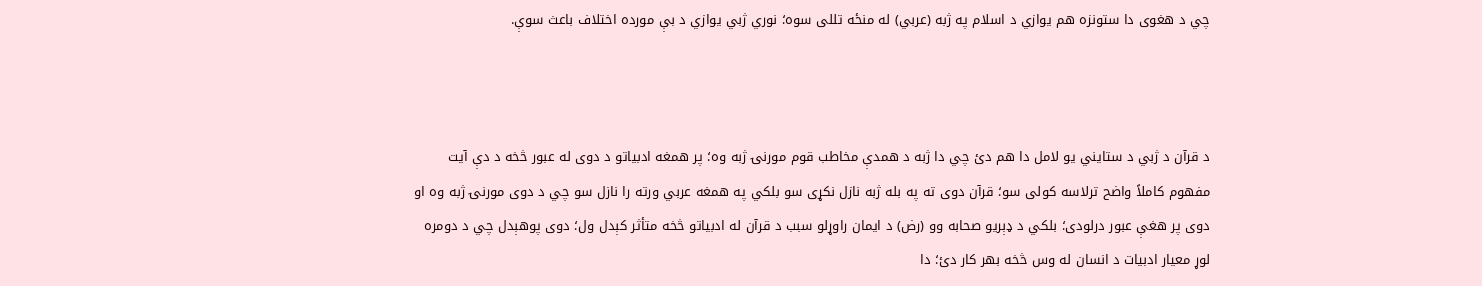چي د هغوی دا ستونزه هم یوازي د اسلام په ژبه (عربي) له منځه تللی سوه؛ نوري ژبي یوازي د بې مورده اختلاف باعث سوې.



د قرآن د ژبي د ستایني یو لامل دا هم دئ چي دا ژبه د همدې مخاطب قوم مورنۍ ژبه وه؛ پر همغه ادبیاتو د دوی له عبور څخه د دې آیت مفهوم کاملاً واضح ترلاسه کولی سو؛ قرآن دوی ته په بله ژبه نازل نکړی سو بلکي په همغه عربي ورته را نازل سو چي د دوی مورنۍ ژبه وه او دوی پر هغې عبور درلودی؛ بلکي د ډېریو صحابه وو (رض) د ایمان راوړلو سبب د قرآن له ادبیاتو څخه متأثر کېدل ول؛ دوی پوهېدل چي د دومره لوړ معیار ادبیات د انسان له وس څخه بهر کار دئ؛ دا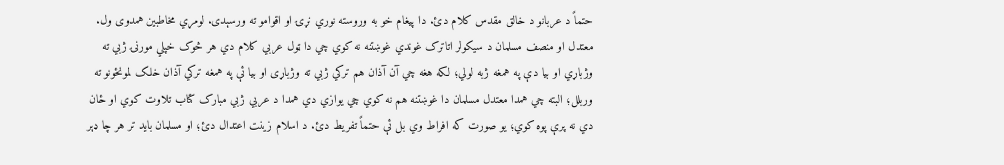حتماً د عربانو د خالق مقدس کلام دئ. دا پیغام خو به وروسته نوري نړۍ او اقوامو ته ورسېدی. لومړي مخاطبین همدوی ول. معتدل او منصف مسلمان د سیکولر اتاترک غوندي غوښتنه نه کوي چي دا ټول عربي کلام دي هر څوک خپلي مورنۍ ژبي ته وژباړي او بیا دې په همغه ژبه لولي؛ لکه هغه چي آن آذان هم ترکي ژبي ته وژباړی او بیا ئې په همغه ترکي آذان خلک لمونځونو ته وربلل؛ البته چي همدا معتدل مسلمان دا غوښتنه هم نه کوي چي یوازي دي همدا د عربي ژبي مبارک کتاب تلاوت کوي او ځان دي نه پرې پوه کوي؛ یو صورت که افراط وي بل ئې حتماً تفریط دئ. د اسلام زینت اعتدال دئ؛ او مسلمان باید تر هر چا ډېر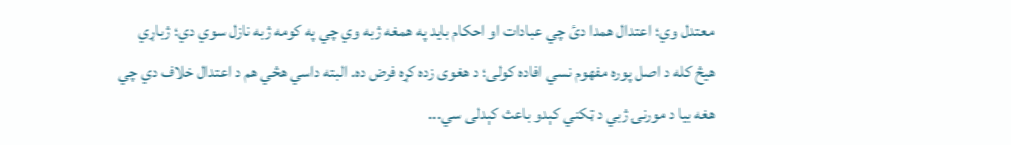معتدل وي؛ اعتدال همدا دئ چي عبادات او احکام باید په همغه ژبه وي چي په کومه ژبه نازل سوي دي؛ ژباړي هيڅ کله د اصل پوره مفهوم نسي افاده کولی؛ د هغوی زده کړه فرض ده. البته داسي هڅي هم د اعتدال خلاف دي چي هغه بیا د مورنۍ ژبي د ټکني کېدو باعث کېدلی سي...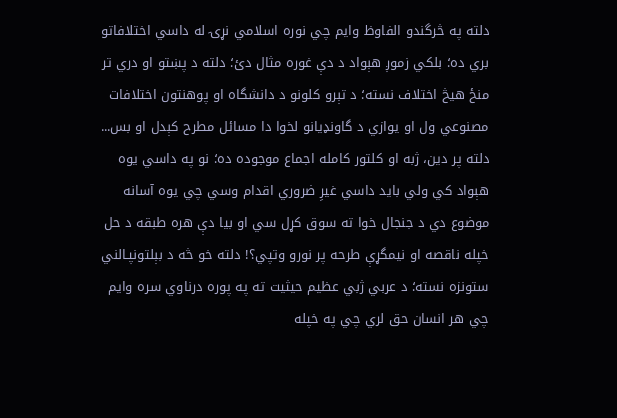دلته په څرگندو الفاوظ وایم چي نوره اسلامي نړۍ له داسي اختلافاتو بري ده؛ بلکي زموږ هېواد د دې غوره مثال دئ؛ دلته د پښتو او دري تر منځ هیڅ اختلاف نسته؛ د تېرو کلونو د دانشگاه او پوهنتون اختلافات مصنوعي ول او یوازي د گاونډیانو لخوا دا مسائل مطرح کېدل او بس... دلته پر دین، ژبه او کلتور کامله اجماع موجوده ده؛ نو په داسي یوه هېواد کي ولي باید داسي غیرِ ضروري اقدام وسي چي یوه آسانه موضوع دي د جنجال خوا ته سوق کړل سي او بیا دې هره طبقه د حل خپله ناقصه او نیمگړې طرحه پر نورو وتپي؟! دلته خو څه د بېلتونپـالني ستونزه نسته؛ د عربي ژبي عظیم حیثیت ته په پوره درناوي سره وایم چي هر انسان حق لري چي په خپله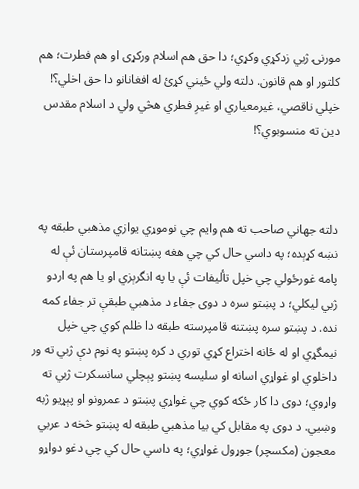مورنۍ ژبي زدکړي وکړي؛ دا حق هم اسلام ورکړی او هم فطرت؛ هم کلتور او هم قانون. دلته ولي ځیني کړئ له افغانانو دا حق اخلي؟! خپلي ناقصي، غیرمعیاري او غیرِ فطري هڅي ولي د اسلام مقدس دین ته منسوبوي؟!



دلته جهاني صاحب ته هم وایم چي نوموړي یوازي مذهبي طبقه په نښه کړېده؛ په داسي حال کي چي هغه پښتانه قامپرستان ئې له پامه غورځولي چي خپل تألیفات ئې يا په انگرېزي او یا هم په اردو ژبي لیکلي؛ د پښتو سره د دوی جفاء د مذهبي طبقې تر جفاء کمه نده. د پښتو سره پښتنه قامپرسته طبقه دا ظلم کوي چي خپل نیمگړي او له ځانه اختراع کړي توري د کره پښتو په نوم دې ژبي ته ور داخلوي او غواړي اسانه او سلیسه پښتو پېچلي سانسکرت ژبي ته واړوي؛ دوی دا کار ځکه کوي چي غواړي پښتو د عمرونو او پېړیو ژبه وښيي. د دوی په مقابل کي بیا مذهبي طبقه له پښتو څخه د عربي معجون (مکسچر) جوړول غواړي؛ په داسي حال کي چي دغو دواړو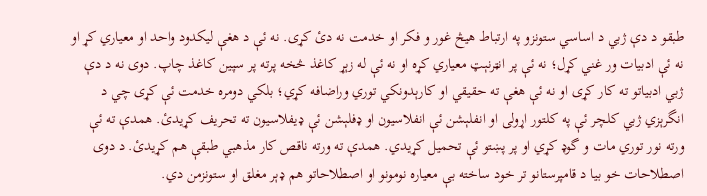طبقو د دې ژبي د اساسي ستونزو په ارتباط هیڅ غور و فکر او خدمت نه دئ کړی. نه ئې د هغې لیکدود واحد او معیاري کړ او نه ئې ادبیات ور غني کړل؛ نه ئې پر انټرنېټ معیاري کړه او نه ئې له زېړ کاغذ څخه پرته پر سپین کاغذ چاپ. دوی نه د دې ژبي ادبیاتو ته کار کړی او نه ئې هغې ته حقیقي او کارېدونکي توري وراضافه کړي؛ بلکي دومره خدمت ئې کړی چي د انگرېزي ژبي کلچر ئې په کلتور اړولی او انفلېشن ئې انفلاسیون او ډفلېشن ئې ډیفلاسیون ته تحریف کړیدئ. همدې ته ئې ورته نور توري مات و گوډ کړي او پر پښتو ئې تحمیل کړيدي. همدې ته ورته ناقص کار مذهبي طبقې هم کړیدئ. د دوی اصطلاحات خو بیا د قامپرستانو تر خود ساخته بې معیاره نومونو او اصطلاحاتو هم ډېر مغلق او ستونزمن دي.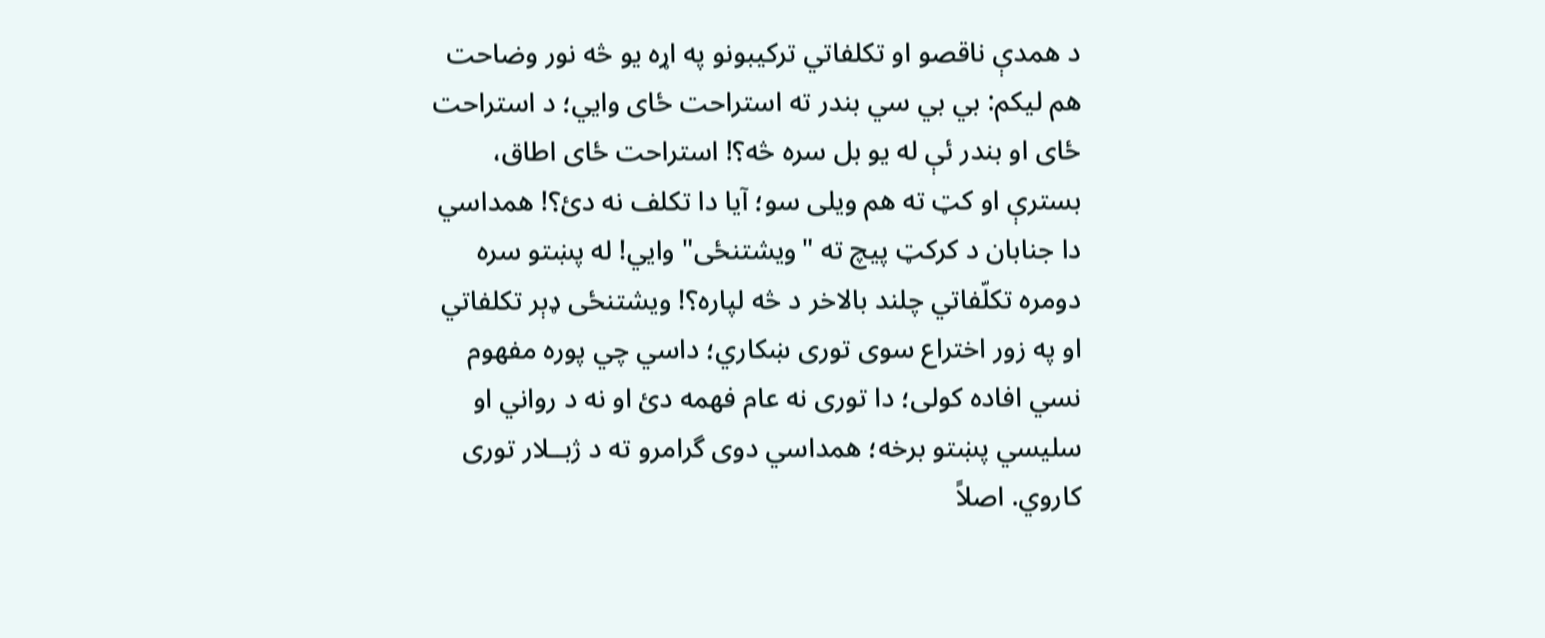د همدې ناقصو او تکلفاتي ترکیبونو په اړه یو څه نور وضاحت هم لیکم: بي بي سي بندر ته استراحت ځای وايي؛ د استراحت ځای او بندر ئې له یو بل سره څه؟! استراحت ځای اطاق، بسترې او کټ ته هم ویلی سو؛ آیا دا تکلف نه دئ؟! همداسي دا جنابان د کرکټ پیچ ته "ویشتنځی" وایي! له پښتو سره دومره تکلّفاتي چلند بالاخر د څه لپاره؟! ویشتنځی ډېر تکلفاتي او په زور اختراع سوی توری ښکاري؛ داسي چي پوره مفهوم نسي افاده کولی؛ دا توری نه عام فهمه دئ او نه د رواني او سلیسي پښتو برخه؛ همداسي دوی گرامرو ته د ژبــلار توری کاروي. اصلاً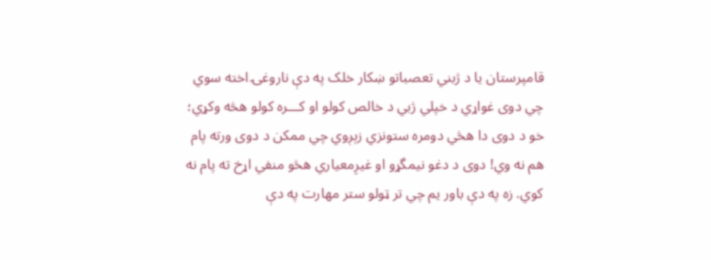قامپرستان یا د ژبني تعصباتو ښکار خلک په دې ناروغۍ اخته سوي چي دوی غواړي د خپلي ژبي د خالص کولو او کـــره کولو هڅه وکړي؛ خو د دوی دا هڅي دومره ستونزي زېږوي چي ممکن د دوی ورته پام هم نه وي! دوی د دغو نیمگړو او غیرِمعیاري هڅو منفي اړخ ته پام نه کوي. زه په دې باور یم چي تر ټولو ستر مهارت په دې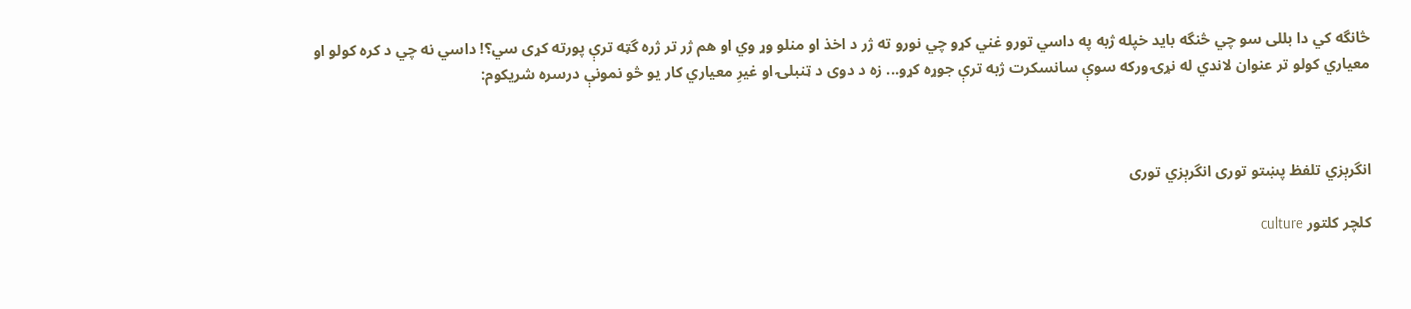څانگه کي دا بللی سو چي څنگه باید خپله ژبه په داسي تورو غني کړو چي نورو ته ژر د اخذ او منلو وړ وي او هم ژر تر ژره گټه ترې پورته کړی سي؟! داسي نه چي د کره کولو او معیاري کولو تر عنوان لاندي له نړۍ ورکه سوې سانسکرت ژبه ترې جوړه کړو... زه د دوی د ټنبلۍ او غیرِ معیاري کار يو څو نمونې درسره شریکوم:



انگرېزي تلفظ پښتو توری انگرېزي توری

کلچر کلتور culture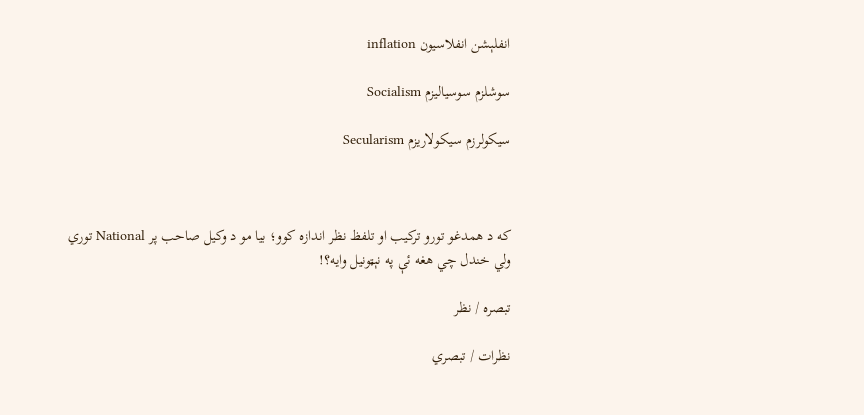انفلېشن انفلاسیون inflation

سوشلزم سوسیالیزم Socialism

سیکولرزم سیکولاریزم Secularism



که د همدغو تورو ترکیب او تلفظ نظر اندازه کوو؛ بیا مو د وکیل صاحب پر National توري ولي خندل چي هغه ئې په نېټونیل وایه؟!

تبصره / نظر

نظرات / تبصري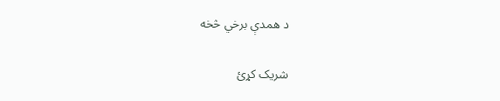د همدې برخي څخه

شریک کړئ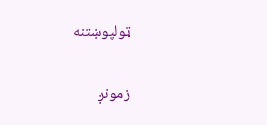ټولپوښتنه

زمونږ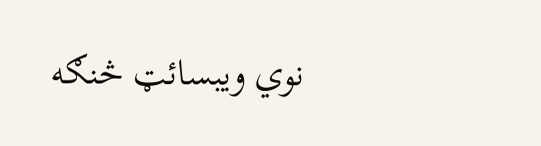نوي ویبسائټ څنګه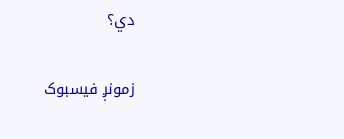دي؟

زمونږ فيسبوک